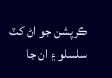ڪرپشن جو اڻ کٽ سلسلو ۽ ان جا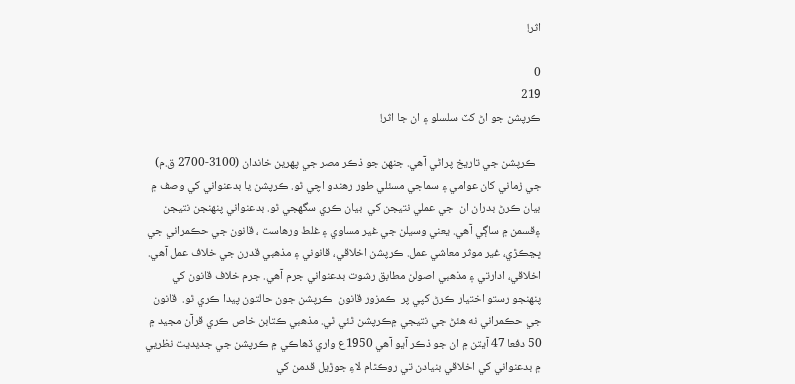اثر!

0
219
ڪرپشن جو اڻ کٽ سلسلو ۽ ان جا اثر!

  ڪرپشن جي تاريخ پراڻي آهي. جنھن جو ذڪر مصر جي پهرين خاندان (3100-2700 ق.م) جي زماني کان عوامي ۽ سماجي مسئلي طور رھندو اچي ٿو. ڪرپشن يا بدعنواني کي وصف ۾  بيان ڪرڻ بدران ان  جي عملي نتيجن کي  بيان ڪري سگهجي ٿو. بدعنواني پنھنجن نتيجن ۽قسمن ۾ ساڳي آهي. يعني وسيلن جي غير مساوي ۽ غلط ورهاست ، قانون جي حڪمراني جي ڀڃڪڙي، غير موثر معاشي عمل. ڪرپشن اخلاقي، قانوني ۽ مذهبي قدرن جي خلاف عمل آهي. اخلاقي، ادارتي ۽ مذھبي اصولن مطابق رشوت بدعنواني جرم آهي. جرم خلاف قانون کي پنهنجو رستو اختيار ڪرڻ کپي پر  ڪمزور قانون  ڪرپشن جون حالتون پيدا ڪري ٿو.  قانون جي حڪمراني نه ھئڻ جي نتيجي ۾ڪرپشن ٿئي ٿي. مذهبي ڪتابن خاص ڪري قرآن مجيد ۾ 50 دفعا 47 آيتن ۾ ان جو ذڪر آيو آهي 1950ع واري ڏهاڪي ۾ ڪرپشن جي جديديت نظريي ۾ بدعنواني کي اخلاقي بنيادن تي روڪٿام لاءِ جوڙيل قدمن کي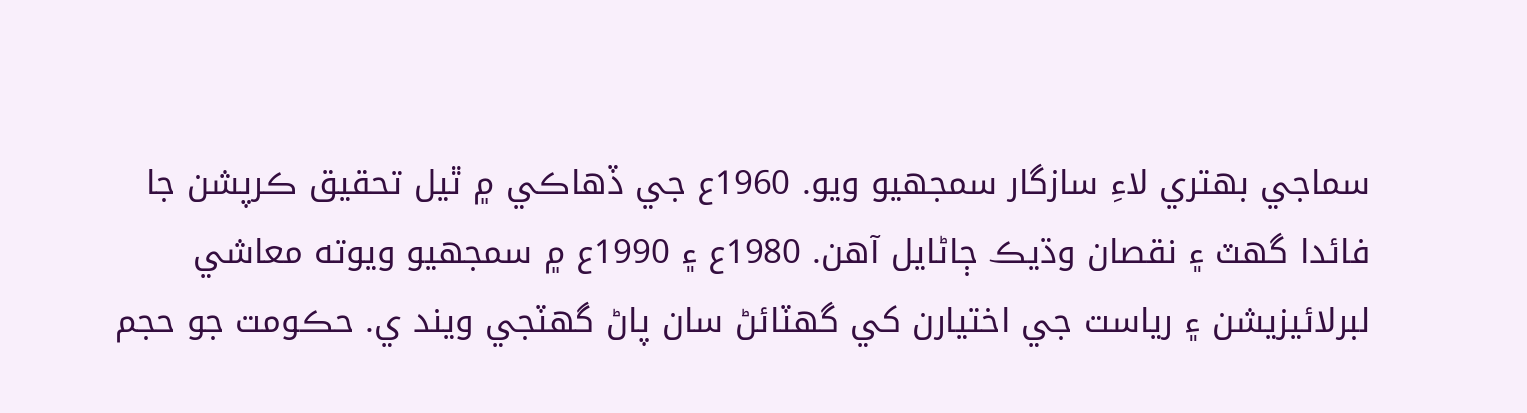سماجي بھتري لاءِ سازگار سمجھيو ويو. 1960ع جي ڏهاڪي ۾ ٿيل تحقيق ڪرپشن جا فائدا گھٽ ۽ نقصان وڌيڪ ڄاڻايل آھن. 1980ع ۽ 1990ع ۾ سمجھيو ويوته معاشي لبرلائيزيشن ۽ رياست جي اختيارن کي گهٽائڻ سان پاڻ گهٽجي ويند ي. حڪومت جو حجم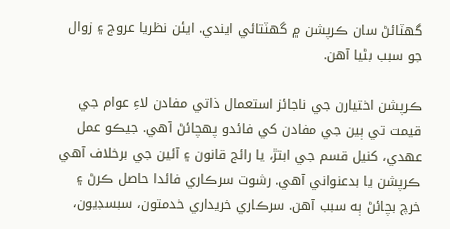گهٽائڻ سان ڪرپشن ۾ گهٽتائي ايندي. ايئن نظريا عروج ۽ زوال جو سبب بڻيا آهن.

ڪرپشن اختيارن جي ناجائز استعمال ذاتي مفادن لاءِ عوام جي قيمت تي ٻين جي مفادن کي فائدو پھچائڻ آھي. جيڪو عمل عھدي، کنيل قسم جي ابتڙ، يا رائج قانون ۽ آئين جي برخلاف آھي ڪرپشن يا بدعنواني آھي. رشوت سرڪاري فائدا حاصل ڪرڻ ۽ خرچ بچائڻ ٻه سبب آھن. سرڪاري خريداري خدمتون، سبسڊيون،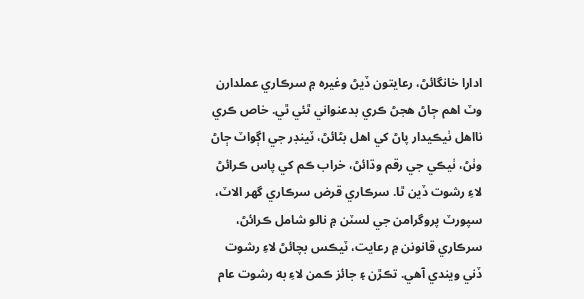ادارا خانگائڻ، رعايتون ڏيڻ وغيره ۾ سرڪاري عملدارن وٽ اھم ڄاڻ ھجڻ ڪري بدعنواني ٿئي ٿي. خاص ڪري نااھل ٺيڪيدار پاڻ کي اھل بڻائڻ، ٽينڊر جي اڳواٽ ڄاڻ وٺڻ، ٺيڪي جي رقم وڌائڻ، خراب ڪم کي پاس ڪرائڻ لاءِ رشوت ڏين ٿا. سرڪاري قرض سرڪاري گھر الاٽ، سپورٽ پروگرامن جي لسٽن ۾ نالو شامل ڪرائڻ، سرڪاري قانونن ۾ رعايت، ٽيڪس بچائڻ لاءِ رشوت ڏني ويندي آھي. تڪڙن ۽ جائز ڪمن لاءِ به رشوت عام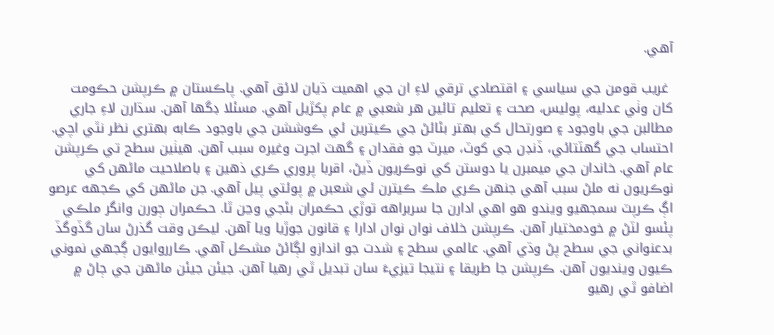آھي.

 غريب قومن جي سياسي ۽ اقتصادي ترقي لاءِ ان جي اهميت ڌيان لائق آهي. پاڪستان ۾ ڪرپشن حڪومت کان وٺي عدليه، پوليس، صحت ۽ تعليم تائين هر شعبي ۾ عام پکڙيل آهي. مسئلا ڊگها آهن. سڌارن لاءِ جاري مطالبن جي باوجود ۽ صورتحال کي بهتر بڻائڻ جي ڪيترين ئي ڪوششن جي باوجود ڪابه بھتري نظر نٿي اچي. احتساب جي گهٽتائي، ڏنڊن جي کوٽ، ميرٽ جو فقدان ۽ گهٽ اجرت وغيره سبب آهن. هيٺين سطح تي ڪرپشن عام آهي. خاندان جي ميمبرن يا دوستن کي نوڪريون ڏيڻ، اقربا پروري ڪري ذهين ۽ باصلاحيت ماڻهن کي نوڪريون نه ملڻ سبب آهي جنھن ڪري ملڪ ڪيترن ئي شعبن ۾ پوئتي پيل آهي. جن ماڻهن کي ڪجهه عرصو اڳ ڪرپٽ سمجهيو ويندو هو اهي ادارن جا سربراهه توڙي حڪمران بڻجي وڃن ٿا. حڪمران ڄورن وانگر ملڪي پئسو لٽڻ ۾ خودمختيار آھن. ڪرپشن خلاف نوان نوان ادارا ۽ قانون جوڙيا ويا آهن. ليڪن وقت گذرڻ سان گڏوگڏ بدعنواني جي سطح پڻ وڌي آهي. عالمي سطح ۽ شدت جو اندازو لڳائڻ مشڪل آهي. ڪارروايون ڳجهي نموني ڪيون وينديون آهن. ڪرپشن جا طريقا ۽ نتيجا تيزيءَ سان تبديل ٿي رهيا آهن. جيئن جيئن ماڻھن جي ڄاڻ ۾ اضافو ٿي رهيو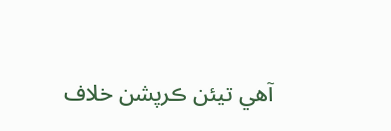آهي تيئن ڪرپشن خلاف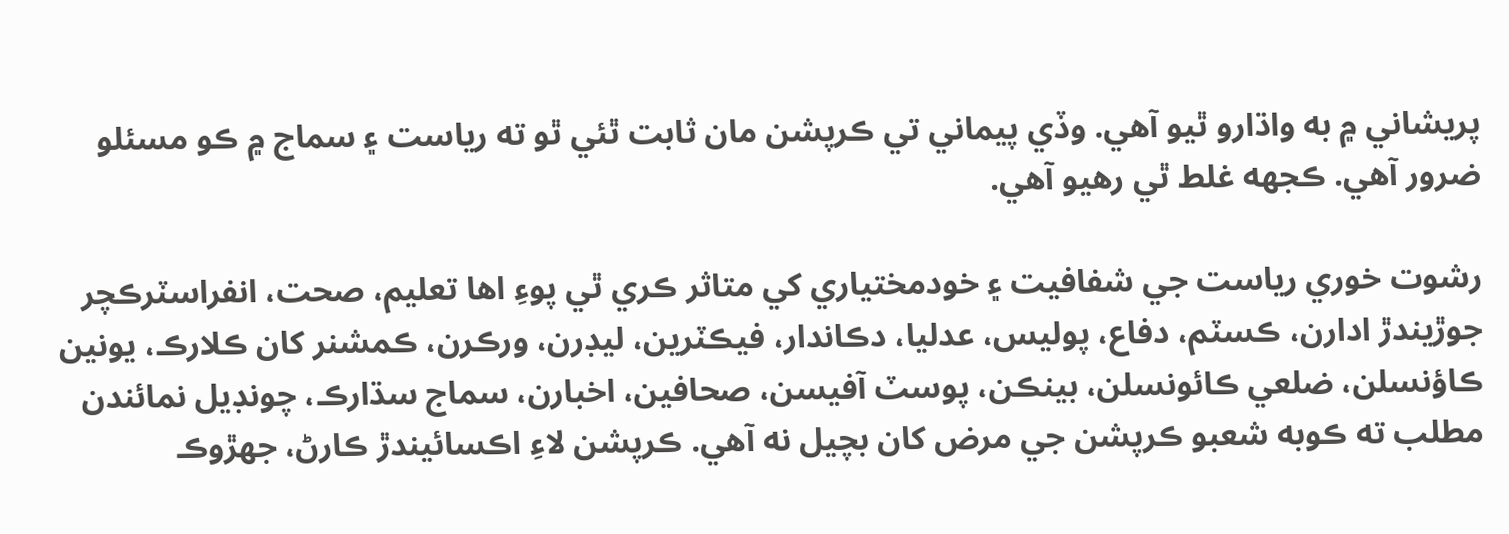پريشاني ۾ به واڌارو ٿيو آهي. وڏي پيماني تي ڪرپشن مان ثابت ٿئي ٿو ته رياست ۽ سماج ۾ ڪو مسئلو ضرور آهي. ڪجھه غلط ٿي رهيو آھي.

رشوت خوري رياست جي شفافيت ۽ خودمختياري کي متاثر ڪري ٿي پوءِ اھا تعليم، صحت، انفراسٽرڪچر جوڙيندڙ ادارن، ڪسٽم، دفاع، پوليس، عدليا، دڪاندار، فيڪٽرين، ليڊرن، ورڪرن، ڪمشنر کان ڪلارڪ، يونين ڪاؤنسلن، ضلعي ڪائونسلن، بينڪن، پوسٽ آفيسن، صحافين، اخبارن، سماج سڌارڪ، چونڊيل نمائندن مطلب ته ڪوبه شعبو ڪرپشن جي مرض کان بچيل نه آهي. ڪرپشن لاءِ اڪسائيندڙ ڪارڻ، جھڙوڪ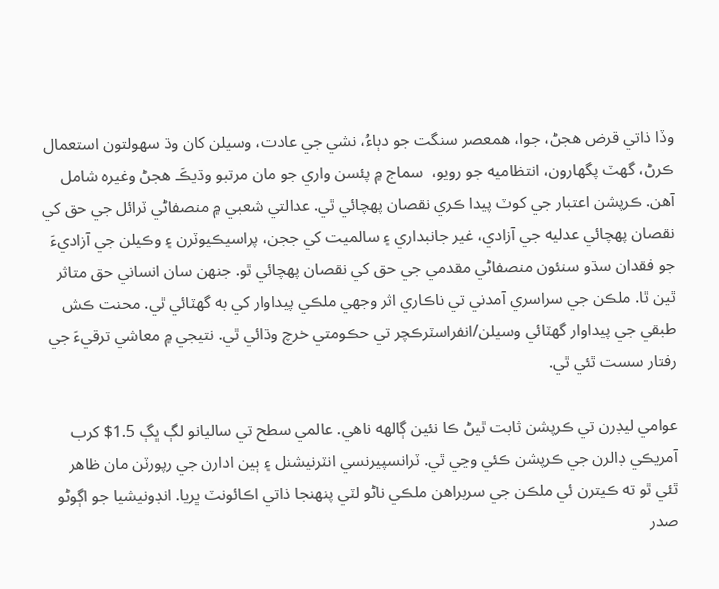وڏا ذاتي قرض ھجڻ، جوا، ھمعصر سنگت جو دٻاءُ، نشي جي عادت، وسيلن کان وڌ سھولتون استعمال ڪرڻ، گھٽ پگھارون، انتظاميه جو رويو،  سماج ۾ پئسن واري جو مان مرتبو وڌيڪَ ھجڻ وغيره شامل آهن. ڪرپشن اعتبار جي کوٽ پيدا ڪري نقصان پھچائي ٿي. عدالتي شعبي ۾ منصفاڻي ٽرائل جي حق کي نقصان پهچائي عدليه جي آزادي، غير جانبداري ۽ سالميت کي ججن، پراسيڪيوٽرن ۽ وڪيلن جي آزاديءَ جو فقدان سڌو سنئون منصفاڻي مقدمي جي حق کي نقصان پهچائي ٿو. جنھن سان انساني حق متاثر ٿين ٿا. ملڪن جي سراسري آمدني تي ناڪاري اثر وجهي ملڪي پيداوار کي به گھٽائي ٿي. محنت ڪش طبقي جي پيداوار گھٽائي وسيلن/انفراسٽرڪچر تي حڪومتي خرچ وڌائي ٿي. نتيجي ۾ معاشي ترقيءَ جي رفتار سست ٿئي ٿي.

عوامي ليڊرن تي ڪرپشن ثابت ٿيڻ ڪا نئين ڳالهه ناهي. عالمي سطح تي ساليانو لڳ ڀڳ 1.5$ کرب آمريڪي ڊالرن جي ڪرپشن ڪئي وڃي ٿي. ٽرانسپيرنسي انٽرنيشنل ۽ ٻين ادارن جي رپورٽن مان ظاهر ٿئي ٿو ته ڪيترن ئي ملڪن جي سربراهن ملڪي ناڻو لٽي پنھنجا ذاتي اڪائونٽ ڀريا. انڊونيشيا جو اڳوڻو صدر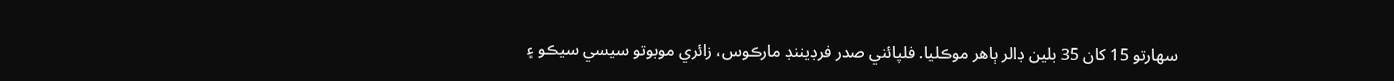سهارتو 15 کان 35 بلين ڊالر ٻاھر موڪليا. فلپائني صدر فرڊيننڊ مارڪوس، زائري موبوتو سيسي سيڪو ۽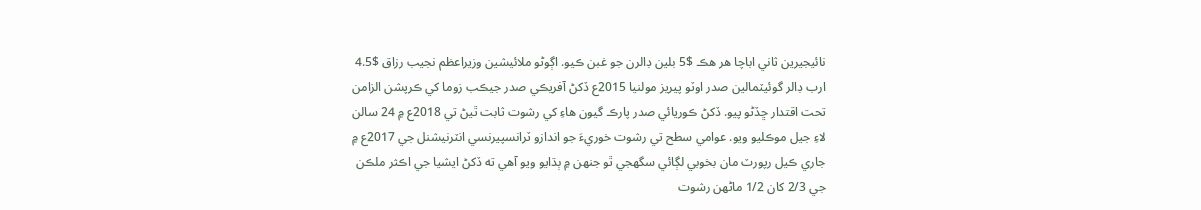نائيجيرين ثاني اباچا هر هڪ $5 بلين ڊالرن جو غبن ڪيو. اڳوڻو ملائيشين وزيراعظم نجيب رزاق $4.5 ارب ڊالر گوئيٽمالين صدر اوٽو پيريز مولنيا 2015ع ڏکڻ آفريڪي صدر جيڪب زوما کي ڪرپشن الزامن تحت اقتدار ڇڏڻو پيو. ڏکڻ ڪوريائي صدر پارڪ گيون ھاءِ کي رشوت ثابت ٿيڻ تي 2018ع ۾ 24 سالن لاءِ جيل موڪليو ويو. عوامي سطح تي رشوت خوريءَ جو اندازو ٽرانسپيرنسي انٽرنيشنل جي 2017ع ۾ جاري ڪيل رپورٽ مان بخوبي لڳائي سگھجي ٿو جنهن ۾ ٻڌايو ويو آهي ته ڏکڻ ايشيا جي اڪثر ملڪن جي 2/3 کان 1/2 ماڻھن رشوت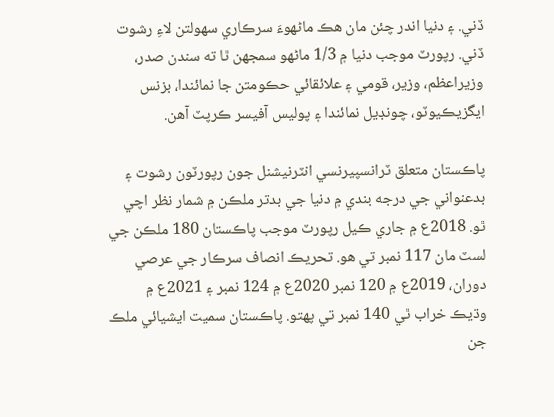ڏني. ۽ دنيا اندر چئن مان ھڪ ماڻھوءَ سرڪاري سھولتن لاءِ رشوت ڏني. رپورٽ موجب دنيا ۾ 1/3 ماڻھو سمجھن ٿا ته سندن صدر، وزيراعظم، وزير، قومي ۽ علائقائي حڪومتن جا نمائندا، بزنس ايگزيڪيوٽو، چونڊيل نمائندا ۽ پوليس آفيسر ڪرپٽ آھن.

پاڪستان متعلق ٽرانسپيرنسي انٽرنيشنل جون رپورٽون رشوت ۽ بدعنواني جي درجه بندي ۾ دنيا جي بدتر ملڪن ۾ شمار نظر اچي ٿو. 2018ع ۾ جاري ڪيل رپورٽ موجب پاڪستان 180 ملڪن جي لسٽ مان 117 نمبر تي ھو. تحريڪ انصاف سرڪار جي عرصي دوران، 2019ع ۾ 120 نمبر 2020ع ۾ 124 نمبر ۽ 2021ع ۾ وڌيڪ خراب ٿي 140 نمبر تي پھتو. پاڪستان سميت ايشيائي ملڪ جن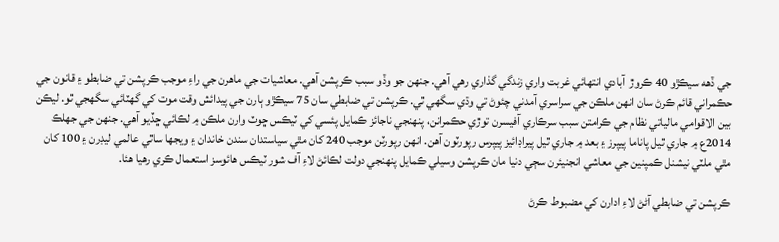جي ڏھه سيڪڙو 40 ڪروڙ  آبادي انتھائي غربت واري زندگي گذاري رهي آهي. جنھن جو وڏو سبب ڪرپشن آھي. معاشيات جي ماھرن جي راءِ موجب ڪرپشن تي ضابطو ۽ قانون جي حڪمراني قائم ڪرڻ سان انھن ملڪن جي سراسري آمدني چئوڻ تي وڌي سگهي ٿي. ڪرپشن تي ضابطي سان 75 سيڪڙو ٻارن جي پيدائش وقت موت کي گھٽائي سگھجي ٿو. ليڪن بين الاقوامي مالياتي نظام جي ڪرامتن سبب سرڪاري آفيسرن توڙي حڪمرانن، پنهنجي ناجائز ڪمايل پئسي کي ٽيڪس ڇوٽ وارن ملڪن ۾ لڪائي ڇڏيو آهي. جنھن جي جھلڪ 2014ع ۾ جاري ٿيل پاناما پيپرز ۽ بعد ۾ جاري ٿيل پيراڊائيز پيپرس رپورٽون آھن. انھن رپورٽن موجب 240 کان مٿي سياستدان سندن خاندان ۽ ويجها ساٿي عالمي ليڊرن ۽ 100 کان مٿي ملٽي نيشنل ڪمپنين جي معاشي انجنيئرن سڄي دنيا مان ڪرپشن وسيلي ڪمايل پنهنجي دولت لڪائڻ لاءِ آف شور ٽيڪس هائوسز استعمال ڪري رهيا هئا.

ڪرپشن تي ضابطي آڻڻ لاءِ ادارن کي مضبوط ڪرڻ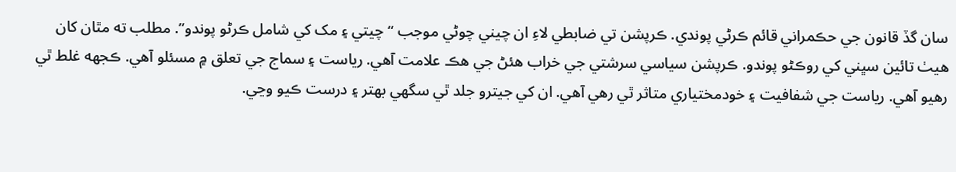سان گڏ قانون جي حڪمراني قائم ڪرڻي پوندي. ڪرپشن تي ضابطي لاءِ ان چيني چوڻي موجب “چيتي ۽ مک کي شامل ڪرڻو پوندو”. مطلب ته مٿان کان هيٺ تائين سڀني کي روڪڻو پوندو. ڪرپشن سياسي سرشتي جي خراب ھئڻ جي هڪ علامت آهي. رياست ۽ سماج جي تعلق ۾ مسئلو آهي. ڪجھه غلط ٿي رهيو آھي. رياست جي شفافيت ۽ خودمختياري متاثر ٿي رھي آھي. ان کي جيترو جلد ٿي سگهي بهتر ۽ درست ڪيو وڃي.